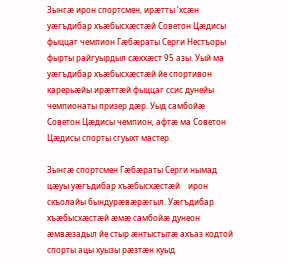Зынгæ ирон спортсмен, ирæтты ‘хсæн уæгъдибар хъæбысхæстæй Советон Цæдисы фыццаг чемпион Гæбæраты Серги Нестъоры фырты райгуырдыл сæххæст 95 азы. Уый ма уæгъдибар хъæбысхæстæй йе спортивон карерьæйы ирæттæй фыццаг ссис дунейы чемпионаты призер дæр. Уыд самбойæ Советон Цæдисы чемпион, афтæ ма Советон Цæдисы спорты сгуыхт мастер.

Зынгæ спортсмен Гæбæраты Серги нымад цæуы уæгъдибар хъæбысхæстæй    ирон скъолайы бындурæвæрæгыл. Уæгъдибар хъæбысхæстæй æмæ самбойæ дунеон æмвæзадыл йе стыр æнтыстытæ ахъаз кодтой спорты ацы хуызы рæзтæн куыд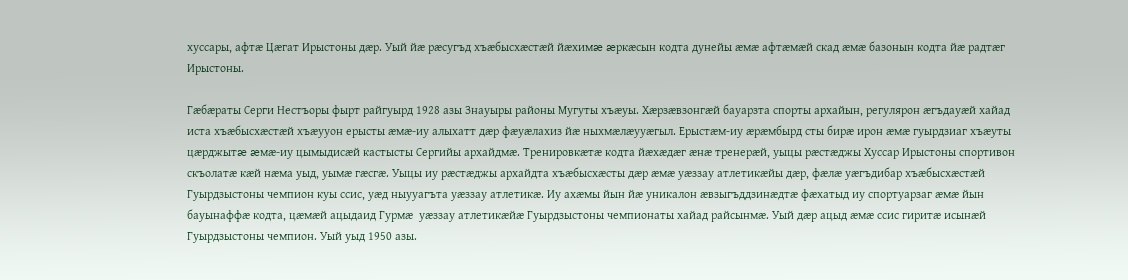хуссары, афтæ Цæгат Ирыстоны дæр. Уый йæ рæсугъд хъæбысхæстæй йæхимæ æркæсын кодта дунейы æмæ афтæмæй скад æмæ базонын кодта йæ радтæг Ирыстоны.

Гæбæраты Серги Нестъоры фырт райгуырд 1928 азы Знауыры районы Мугуты хъæуы. Хæрзæвзонгæй бауарзта спорты архайын, регулярон æгъдауæй хайад иста хъæбысхæстæй хъæууон ерысты æмæ-иу алыхатт дæр фæуæлахиз йæ ныхмæлæууæгыл. Ерыстæм-иу æрæмбырд сты бирæ ирон æмæ гуырдзиаг хъæуты цæрджытæ æмæ-иу цымыдисæй кастысты Сергийы архайдмæ. Тренировкæтæ кодта йæхæдæг æнæ тренерæй, уыцы рæстæджы Хуссар Ирыстоны спортивон скъолатæ кæй нæма уыд, уымæ гæсгæ. Уыцы иу рæстæджы архайдта хъæбысхæсты дæр æмæ уæззау атлетикæйы дæр, фæлæ уæгъдибар хъæбысхæстæй Гуырдзыстоны чемпион куы ссис, уæд ныууагъта уæззау атлетикæ. Иу ахæмы йын йæ уникалон æвзыгъддзинæдтæ фæхатыд иу спортуарзаг æмæ йын бауынаффæ кодта, цæмæй ацыдаид Гурмæ  уæззау атлетикæйæ Гуырдзыстоны чемпионаты хайад райсынмæ. Уый дæр ацыд æмæ ссис гиритæ исынæй Гуырдзыстоны чемпион. Уый уыд 1950 азы.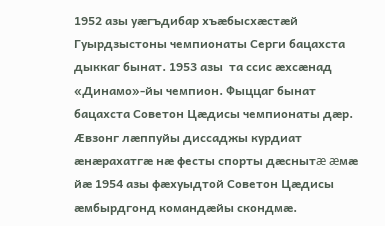1952 азы уæгъдибар хъæбысхæстæй Гуырдзыстоны чемпионаты Серги бацахста дыккаг бынат. 1953 азы  та ссис æхсæнад «Динамо»-йы чемпион. Фыццаг бынат бацахста Советон Цæдисы чемпионаты дæр. Æвзонг лæппуйы диссаджы курдиат æнæрахатгæ нæ фесты спорты дæснытæ æмæ йæ 1954 азы фæхуыдтой Советон Цæдисы æмбырдгонд командæйы скондмæ.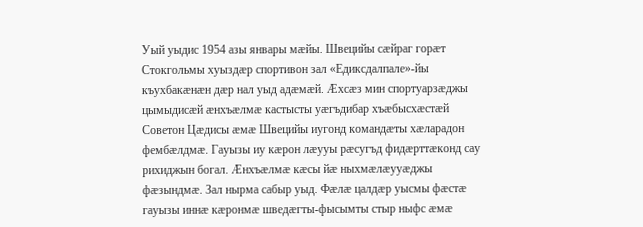Уый уыдис 1954 азы январы мæйы. Швецийы сæйраг горæт Стокгольмы хуыздæр спортивон зал «Едиксдалпале»-йы къухбакæнæн дæр нал уыд адæмæй. Æхсæз мин спортуарзæджы цымыдисæй æнхъæлмæ кастысты уæгъдибар хъæбысхæстæй Советон Цæдисы æмæ Швецийы иугонд командæты хæларадон фембæлдмæ. Гауызы иу кæрон лæууы рæсугъд фидæрттæконд сау рихиджын богал. Æнхъæлмæ кæсы йæ ныхмæлæууæджы фæзындмæ. Зал нырма сабыр уыд. Фæлæ цалдæр уысмы фæстæ гауызы иннæ кæронмæ шведæгты-фысымты стыр ныфс æмæ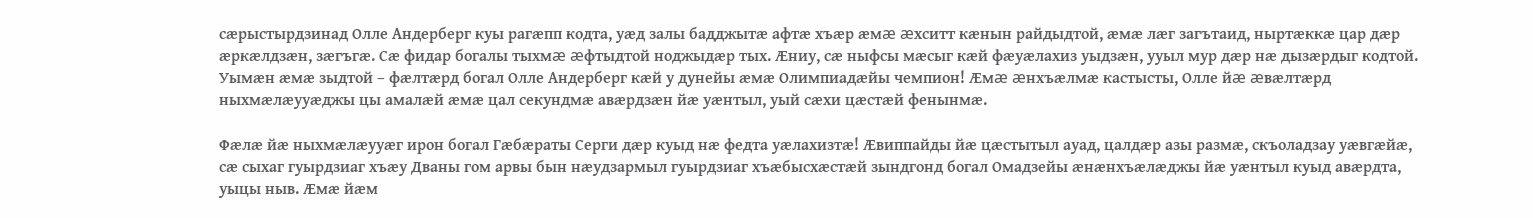сæрыстырдзинад Олле Андерберг куы рагæпп кодта, уæд залы бадджытæ афтæ хъæр æмæ æхситт кæнын райдыдтой, æмæ лæг загътаид, ныртæккæ цар дæр æркæлдзæн, зæгъгæ. Сæ фидар богалы тыхмæ æфтыдтой ноджыдæр тых. Æниу, сæ ныфсы мæсыг кæй фæуæлахиз уыдзæн, ууыл мур дæр нæ дызæрдыг кодтой. Уымæн æмæ зыдтой – фæлтæрд богал Олле Андерберг кæй у дунейы æмæ Олимпиадæйы чемпион! Æмæ æнхъæлмæ кастысты, Олле йæ æвæлтæрд ныхмæлæууæджы цы амалæй æмæ цал секундмæ авæрдзæн йæ уæнтыл, уый сæхи цæстæй фенынмæ.

Фæлæ йæ ныхмæлæууæг ирон богал Гæбæраты Серги дæр куыд нæ федта уæлахизтæ! Æвиппайды йæ цæстытыл ауад, цалдæр азы размæ, скъоладзау уæвгæйæ, сæ сыхаг гуырдзиаг хъæу Дваны гом арвы бын нæудзармыл гуырдзиаг хъæбысхæстæй зындгонд богал Омадзейы æнæнхъæлæджы йæ уæнтыл куыд авæрдта, уыцы ныв. Æмæ йæм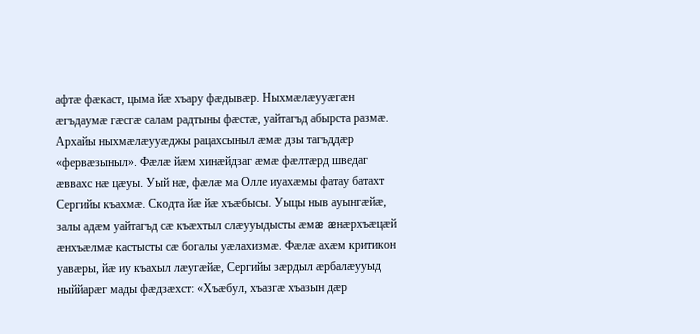афтæ фæкаст, цыма йæ хъару фæдывæр. Ныхмæлæууæгæн æгъдаумæ гæсгæ салам радтыны фæстæ, уайтагъд абырста размæ. Архайы ныхмæлæууæджы рацахсыныл æмæ дзы тагъддæр «фервæзыныл». Фæлæ йæм хинæйдзаг æмæ фæлтæрд шведаг æввахс нæ цæуы. Уый нæ, фæлæ ма Олле иуахæмы фатау батахт Сергийы къахмæ. Скодта йæ йæ хъæбысы. Уыцы ныв ауынгæйæ, залы адæм уайтагъд сæ къæхтыл слæууыдысты æмæ æнæрхъæцæй æнхъæлмæ кастысты сæ богалы уæлахизмæ. Фæлæ ахæм критикон уавæры, йæ иу къахыл лæугæйæ, Сергийы зæрдыл æрбалæууыд ныййарæг мады фæдзæхст: «Хъæбул, хъазгæ хъазын дæр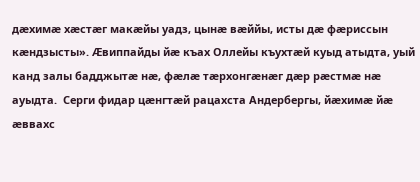дæхимæ хæстæг макæйы уадз, цынæ вæййы, исты дæ фæриссын кæндзысты». Æвиппайды йæ къах Оллейы къухтæй куыд атыдта, уый канд залы бадджытæ нæ, фæлæ тæрхонгæнæг дæр рæстмæ нæ ауыдта.  Серги фидар цæнгтæй рацахста Андербергы, йæхимæ йæ æввахс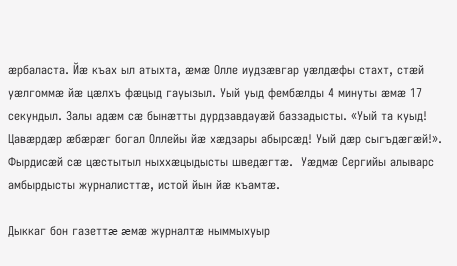æрбаласта. Йæ къах ыл атыхта, æмæ Олле иудзæвгар уæлдæфы стахт, стæй уæлгоммæ йæ цæлхъ фæцыд гауызыл. Уый уыд фембæлды 4 минуты æмæ 17 секундыл. Залы адæм сæ бынæтты дурдзавдауæй баззадысты. «Уый та куыд! Цавæрдæр æбæрæг богал Оллейы йæ хæдзары абырсæд! Уый дæр сыгъдæгæй!». Фырдисæй сæ цæстытыл ныххæцыдысты шведæгтæ.  Уæдмæ Сергийы алыварс амбырдысты журналисттæ, истой йын йæ къамтæ.

Дыккаг бон газеттæ æмæ журналтæ ныммыхуыр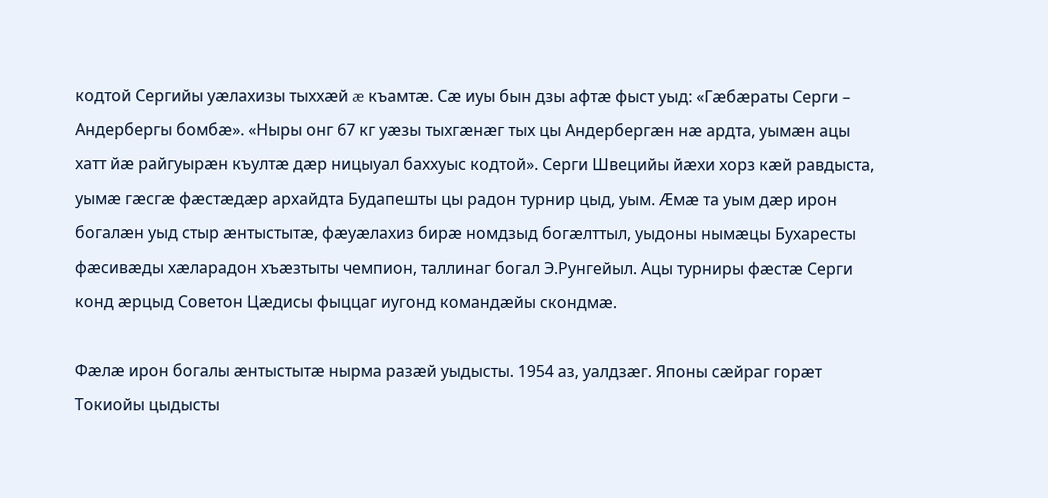кодтой Сергийы уæлахизы тыххæй æ къамтæ. Сæ иуы бын дзы афтæ фыст уыд: «Гæбæраты Серги – Андербергы бомбæ». «Ныры онг 67 кг уæзы тыхгæнæг тых цы Андербергæн нæ ардта, уымæн ацы хатт йæ райгуырæн къултæ дæр ницыуал баххуыс кодтой». Серги Швецийы йæхи хорз кæй равдыста, уымæ гæсгæ фæстæдæр архайдта Будапешты цы радон турнир цыд, уым. Æмæ та уым дæр ирон богалæн уыд стыр æнтыстытæ, фæуæлахиз бирæ номдзыд богæлттыл, уыдоны нымæцы Бухаресты фæсивæды хæларадон хъæзтыты чемпион, таллинаг богал Э.Рунгейыл. Ацы турниры фæстæ Серги конд æрцыд Советон Цæдисы фыццаг иугонд командæйы скондмæ.

Фæлæ ирон богалы æнтыстытæ нырма разæй уыдысты. 1954 аз, уалдзæг. Японы сæйраг горæт Токиойы цыдысты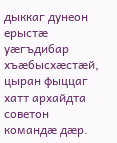дыккаг дунеон ерыстæ уæгъдибар хъæбысхæстæй, цыран фыццаг хатт архайдта советон командæ дæр.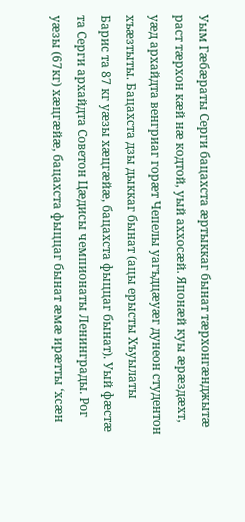Уым Гæбæраты Серги бацахста æртыккаг бынат тæрхонгæнджытæ раст тæрхон кæй нæ кодтой, уый аххосæй. Японæй куы æрæздæхт, уæд архайдта венгриаг горæт Чепелы уагъдцæуæг дунеон студентон хъæзтыты. Бацахста дзы дыккаг бынат (ацы ерысты Хъуылаты Барис та 87 кг уæзы хæцгæйæ, бацахста фыццаг бынат). Уый фæстæ та Серги архайдта Советон Цæдисы чемпионаты Ленинграды. Рог уæзы (67кг) хæцгæйæ, бацахста фыццаг бынат æмæ ирæтты ‘хсæн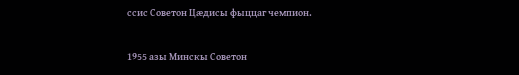ссис Советон Цæдисы фыццаг чемпион.

1955 азы Минскы Советон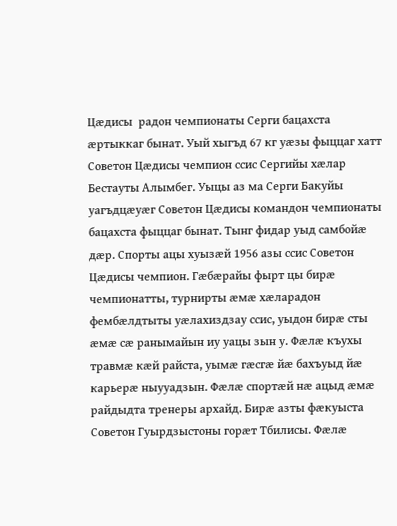Цæдисы  радон чемпионаты Серги бацахста æртыккаг бынат. Уый хыгъд 67 кг уæзы фыццаг хатт Советон Цæдисы чемпион ссис Сергийы хæлар Бестауты Алымбег. Уыцы аз ма Серги Бакуйы уагъдцæуæг Советон Цæдисы командон чемпионаты бацахста фыццаг бынат. Тынг фидар уыд самбойæ дæр. Спорты ацы хуызæй 1956 азы ссис Советон Цæдисы чемпион. Гæбæрайы фырт цы бирæ чемпионатты, турнирты æмæ хæларадон фембæлдтыты уæлахиздзау ссис, уыдон бирæ сты æмæ сæ ранымайын иу уацы зын у. Фæлæ къухы травмæ кæй райста, уымæ гæсгæ йæ бахъуыд йæ карьерæ ныууадзын. Фæлæ спортæй нæ ацыд æмæ райдыдта тренеры архайд. Бирæ азты фæкуыста Советон Гуырдзыстоны горæт Тбилисы. Фæлæ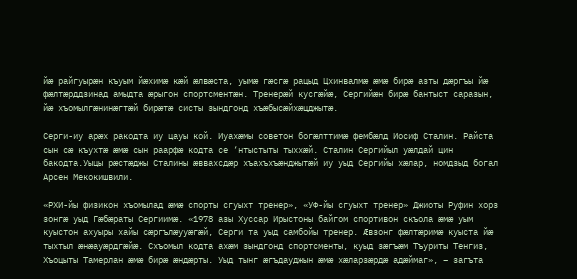йæ райгуырæн къуым йæхимæ кæй æлвæста, уымæ гæсгæ рацыд Цхинвалмæ æмæ бирæ азты дæргъы йæ фæлтæрддзинад амыдта æрыгон спортсментæн. Тренерæй кусгæйæ, Сергийæн бирæ бантыст саразын, йæ хъомылгæнинæгтæй бирæтæ систы зындгонд хъæбысæйхæцджытæ.

Серги-иу арæх ракодта иу цауы кой. Иуахæмы советон богæлттимæ фембæлд Иосиф Сталин. Райста сын сæ къухтæ æмæ сын раарфæ кодта се ‘нтыстыты тыххæй. Сталин Сергийыл уæлдай цин бакодта.Уыцы рæстæджы Сталины æввахсдæр хъахъхъæнджытæй иу уыд Сергийы хæлар, номдзыд богал Арсен Мекокишвили.

«РХИ-йы физикон хъомылад æмæ спорты сгуыхт тренер», «УФ-йы сгуыхт тренер» Джиоты Руфин хорз зонгæ уыд Гæбæраты Сергиимæ. «1978 азы Хуссар Ирыстоны байгом спортивон скъола æмæ уым куыстон ахуыры хайы сæргълæууæгæй, Серги та уыд самбойы тренер. Æвзонг фæлтæримæ куыста йæ тыхтыл æнæауæрдгæйæ. Схъомыл кодта ахæм зындгонд спортсменты, куыд зæгъæм Тъуриты Тенгиз, Хъоцыты Тамерлан æмæ бирæ æндæрты. Уыд тынг æгъдауджын æмæ хæларзæрдæ адæймаг», – загъта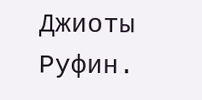Джиоты Руфин.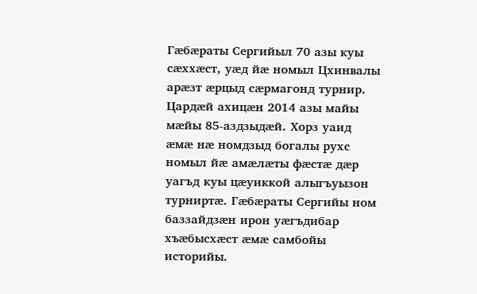Гæбæраты Сергийыл 70 азы куы сæххæст, уæд йæ номыл Цхинвалы арæзт æрцыд сæрмагонд турнир. Цардæй ахицæн 2014 азы майы мæйы 85-аздзыдæй. Хорз уаид æмæ нæ номдзыд богалы рухс номыл йæ амæлæты фæстæ дæр уагъд куы цæуиккой алыгъуызон турниртæ. Гæбæраты Сергийы ном баззайдзæн ирон уæгъдибар хъæбысхæст æмæ самбойы историйы.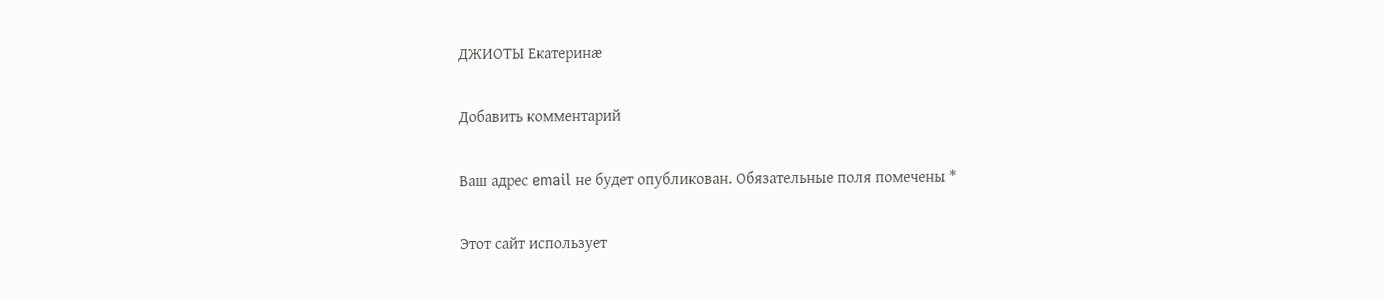ДЖИОТЫ Екатеринæ

Добавить комментарий

Ваш адрес email не будет опубликован. Обязательные поля помечены *

Этот сайт использует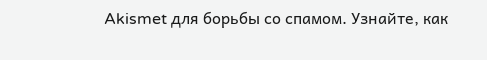Akismet для борьбы со спамом. Узнайте, как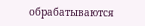обрабатываются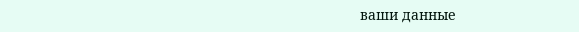ваши данные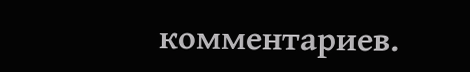комментариев.